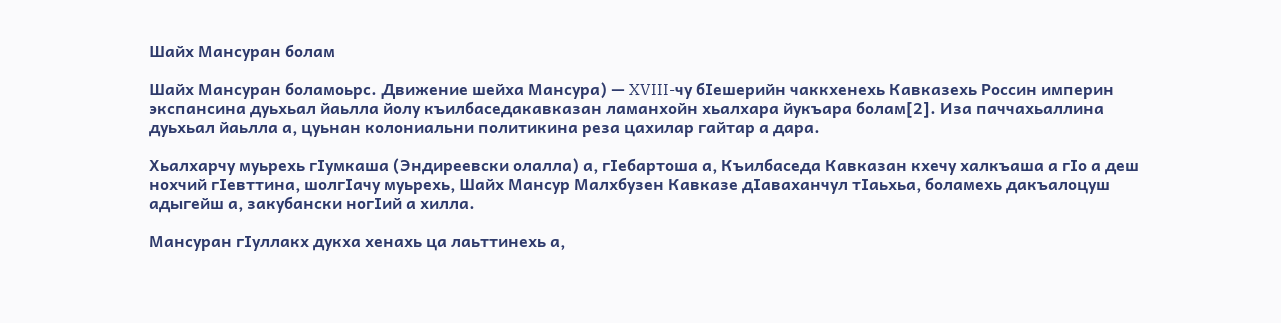Шайх Мансуран болам

Шайх Мансуран боламоьрс. Движение шейха Мансура) — XVIII-чу бӀешерийн чаккхенехь Кавказехь Россин империн экспансина дуьхьал йаьлла йолу къилбаседакавказан ламанхойн хьалхара йукъара болам[2]. Иза паччахьаллина дуьхьал йаьлла а, цуьнан колониальни политикина реза цахилар гайтар а дара.

Хьалхарчу муьрехь гӀумкаша (Эндиреевски олалла) а, гӀебартоша а, Къилбаседа Кавказан кхечу халкъаша а гӀо а деш нохчий гӀевттина, шолгӀачу муьрехь, Шайх Мансур Малхбузен Кавказе дӀаваханчул тӀаьхьа, боламехь дакъалоцуш адыгейш а, закубански ногӀий а хилла.

Мансуран гӀуллакх дукха хенахь ца лаьттинехь а,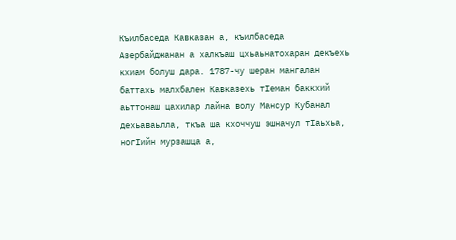Къилбаседа Кавказан а, къилбаседа Азербайджанан а халкъаш цхьаьнатохаран декъехь кхиам болуш дара. 1787-чу шеран мангалан баттахь малхбален Кавказехь тӀеман баккхий аьттонаш цахилар лайна волу Мансур Кубанал дехьаваьлла, ткъа ша кхоччуш эшначул тӀаьхьа, ногӀийн мурзашца а,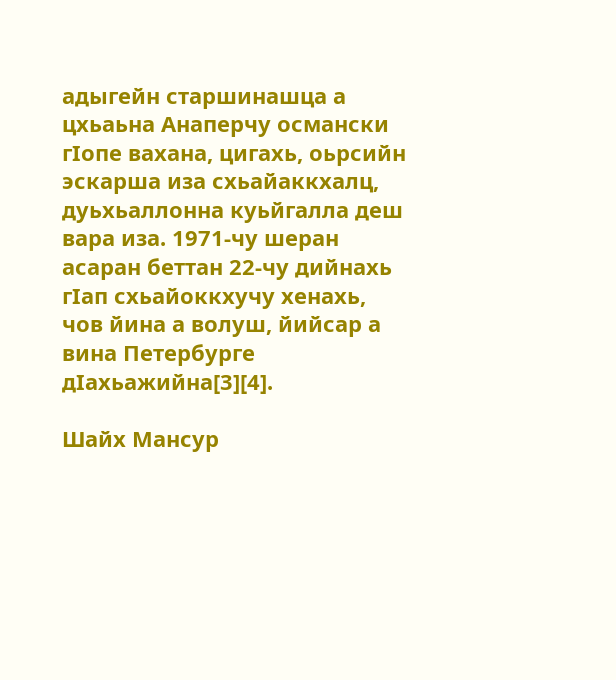адыгейн старшинашца а цхьаьна Анаперчу османски гӀопе вахана, цигахь, оьрсийн эскарша иза схьайаккхалц, дуьхьаллонна куьйгалла деш вара иза. 1971-чу шеран асаран беттан 22-чу дийнахь гӀап схьайоккхучу хенахь, чов йина а волуш, йийсар а вина Петербурге дӀахьажийна[3][4].

Шайх Мансур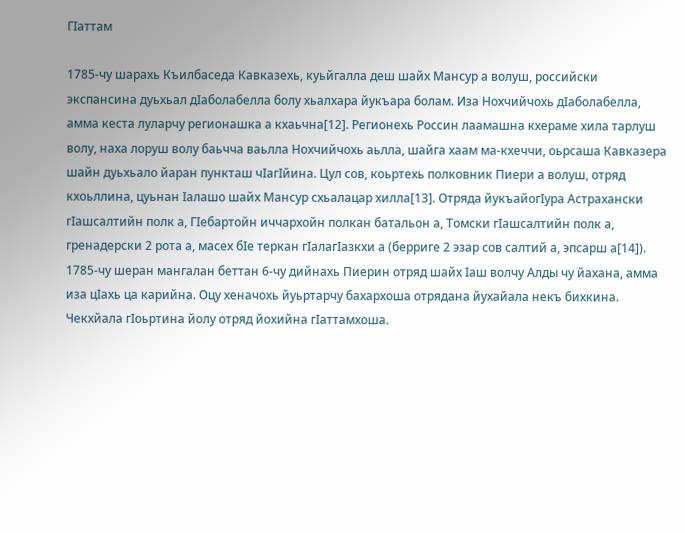ГӀаттам

1785-чу шарахь Къилбаседа Кавказехь, куьйгалла деш шайх Мансур а волуш, российски экспансина дуьхьал дӀаболабелла болу хьалхара йукъара болам. Иза Нохчийчохь дӀаболабелла, амма кеста луларчу регионашка а кхаьчна[12]. Регионехь Россин лаамашна кхераме хила тарлуш волу, наха лоруш волу баьчча ваьлла Нохчийчохь аьлла, шайга хаам ма-кхеччи, оьрсаша Кавказера шайн дуьхьало йаран пункташ чӀагӀйина. Цул сов, коьртехь полковник Пиери а волуш, отряд кхоьллина, цуьнан Ӏалашо шайх Мансур схьалацар хилла[13]. Отряда йукъайогӀура Астрахански гӀашсалтийн полк а, ГӀебартойн иччархойн полкан батальон а, Томски гӀашсалтийн полк а, гренадерски 2 рота а, масех бӀе теркан гӀалагӀазкхи а (берриге 2 эзар сов салтий а, эпсарш а[14]). 1785-чу шеран мангалан беттан 6-чу дийнахь Пиерин отряд шайх Ӏаш волчу Алды чу йахана, амма иза цӀахь ца карийна. Оцу хеначохь йуьртарчу бахархоша отрядана йухайала некъ бихкина. Чекхйала гӀоьртина йолу отряд йохийна гӀаттамхоша.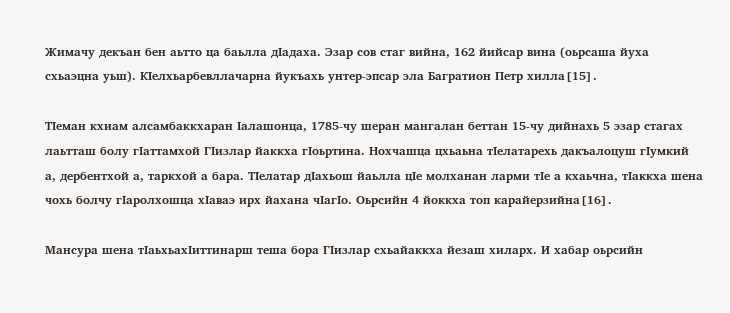Жимачу декъан бен аьтто ца баьлла дӀадаха. Эзар сов стаг вийна, 162 йийсар вина (оьрсаша йуха схьаэцна уьш). КӀелхьарбевллачарна йукъахь унтер-эпсар эла Багратион Петр хилла[15].

ТӀеман кхиам алсамбаккхаран Ӏалашонца, 1785-чу шеран мангалан беттан 15-чу дийнахь 5 эзар стагах лаьтташ болу гӀаттамхой ГӀизлар йаккха гӀоьртина. Нохчашца цхьаьна тӀелатарехь дакъалоцуш гӀумкий а, дербентхой а, таркхой а бара. ТӀелатар дӀахьош йаьлла цӀе молханан ларми тӀе а кхаьчна, тӀаккха шена чохь болчу гӀаролхошца хӀаваэ ирх йахана чӀагӀо. Оьрсийн 4 йоккха топ карайерзийна[16].

Мансура шена тӀаьхьахӀиттинарш теша бора ГӀизлар схьайаккха йезаш хиларх. И хабар оьрсийн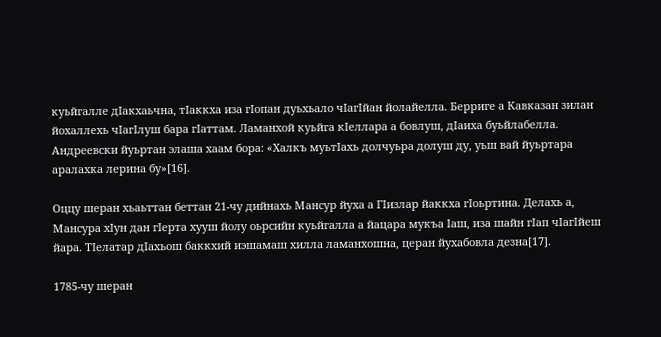куьйгалле дӀакхаьчна, тӀаккха иза гӀопан дуьхьало чӀагӀйан йолайелла. Берриге а Кавказан зилан йохаллехь чӀагӀлуш бара гӀаттам. Ламанхой куьйга кӀеллара а бовлуш, дӀаиха буьйлабелла. Андреевски йуьртан элаша хаам бора: «Халкъ муьтӀахь долчуьра долуш ду, уьш вай йуьртара аралахка лерина бу»[16].

Оццу шеран хьаьттан беттан 21-чу дийнахь Мансур йуха а ГӀизлар йаккха гӀоьртина. Делахь а, Мансура хӀун дан гӀерта хууш йолу оьрсийн куьйгалла а йацара мукъа Ӏаш, иза шайн гӀап чӀагӀйеш йара. ТӀелатар дӀахьош баккхий иэшамаш хилла ламанхошна, церан йухабовла дезна[17].

1785-чу шеран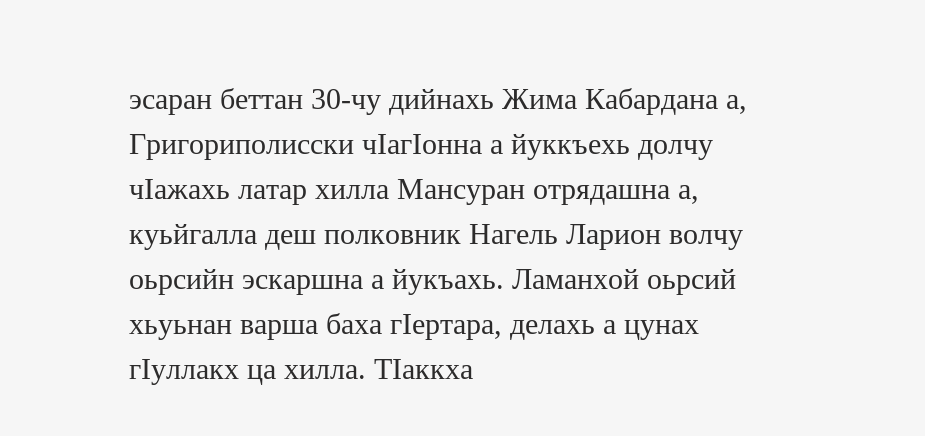эсаран беттан 30-чу дийнахь Жима Кабардана а, Григориполисски чӀагӀонна а йуккъехь долчу чӀажахь латар хилла Мансуран отрядашна а, куьйгалла деш полковник Нагель Ларион волчу оьрсийн эскаршна а йукъахь. Ламанхой оьрсий хьуьнан варша баха гӀертара, делахь а цунах гӀуллакх ца хилла. ТӀаккха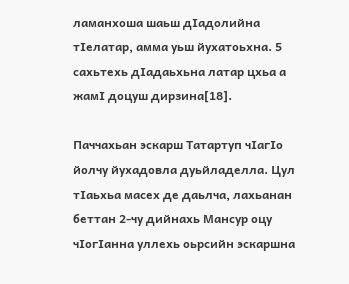ламанхоша шаьш дӀадолийна тӀелатар, амма уьш йухатоьхна. 5 сахьтехь дӀадаьхьна латар цхьа а жамӀ доцуш дирзина[18].

Паччахьан эскарш Татартуп чӀагӀо йолчу йухадовла дуьйладелла. Цул тӀаьхьа масех де даьлча, лахьанан беттан 2-чу дийнахь Мансур оцу чӀогӀанна уллехь оьрсийн эскаршна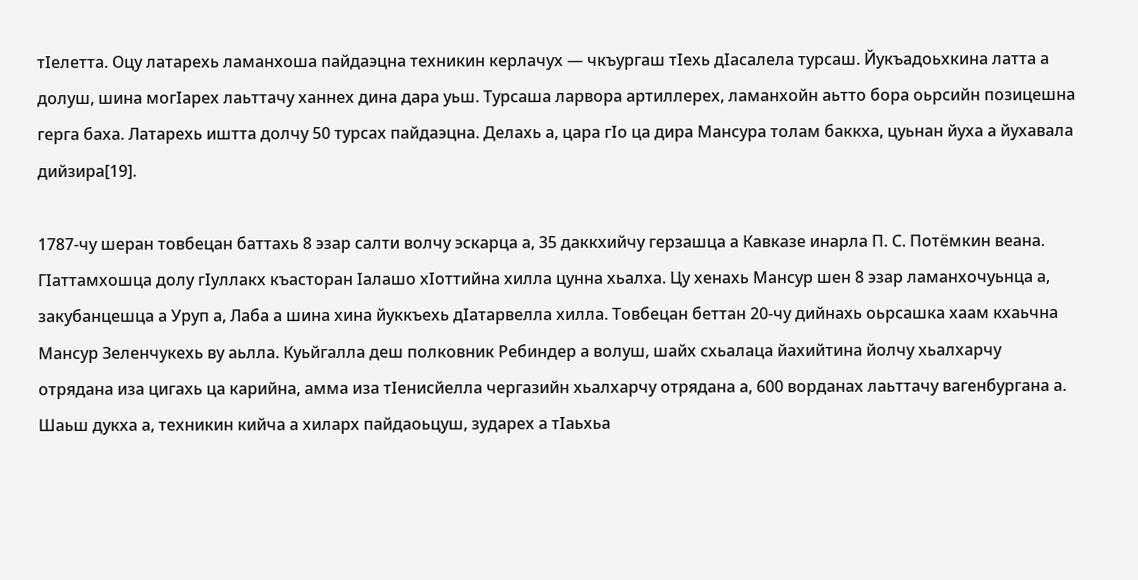тӀелетта. Оцу латарехь ламанхоша пайдаэцна техникин керлачух — чкъургаш тӀехь дӀасалела турсаш. Йукъадоьхкина латта а долуш, шина могӀарех лаьттачу ханнех дина дара уьш. Турсаша ларвора артиллерех, ламанхойн аьтто бора оьрсийн позицешна герга баха. Латарехь иштта долчу 50 турсах пайдаэцна. Делахь а, цара гӀо ца дира Мансура толам баккха, цуьнан йуха а йухавала дийзира[19].

1787-чу шеран товбецан баттахь 8 эзар салти волчу эскарца а, 35 даккхийчу герзашца а Кавказе инарла П. С. Потёмкин веана. ГӀаттамхошца долу гӀуллакх къасторан Ӏалашо хӀоттийна хилла цунна хьалха. Цу хенахь Мансур шен 8 эзар ламанхочуьнца а, закубанцешца а Уруп а, Лаба а шина хина йуккъехь дӀатарвелла хилла. Товбецан беттан 20-чу дийнахь оьрсашка хаам кхаьчна Мансур Зеленчукехь ву аьлла. Куьйгалла деш полковник Ребиндер а волуш, шайх схьалаца йахийтина йолчу хьалхарчу отрядана иза цигахь ца карийна, амма иза тӀенисйелла чергазийн хьалхарчу отрядана а, 600 ворданах лаьттачу вагенбургана а. Шаьш дукха а, техникин кийча а хиларх пайдаоьцуш, зударех а тӀаьхьа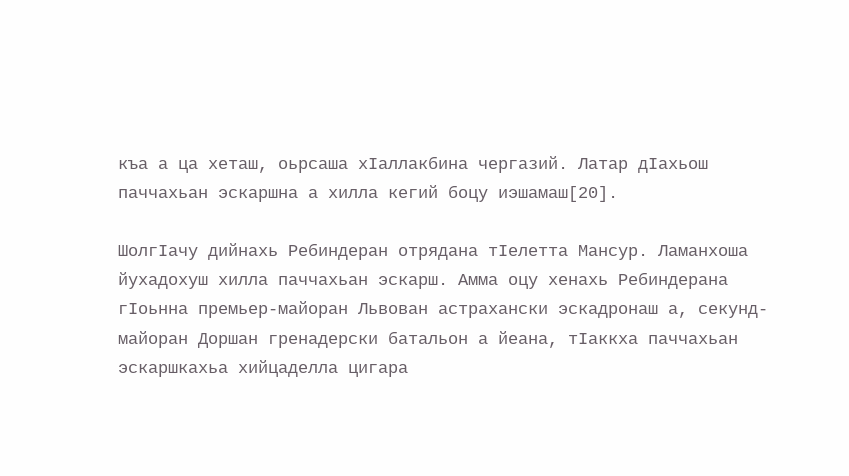къа а ца хеташ, оьрсаша хӀаллакбина чергазий. Латар дӀахьош паччахьан эскаршна а хилла кегий боцу иэшамаш[20].

ШолгӀачу дийнахь Ребиндеран отрядана тӀелетта Мансур. Ламанхоша йухадохуш хилла паччахьан эскарш. Амма оцу хенахь Ребиндерана гӀоьнна премьер-майоран Львован астрахански эскадронаш а, секунд-майоран Доршан гренадерски батальон а йеана, тӀаккха паччахьан эскаршкахьа хийцаделла цигара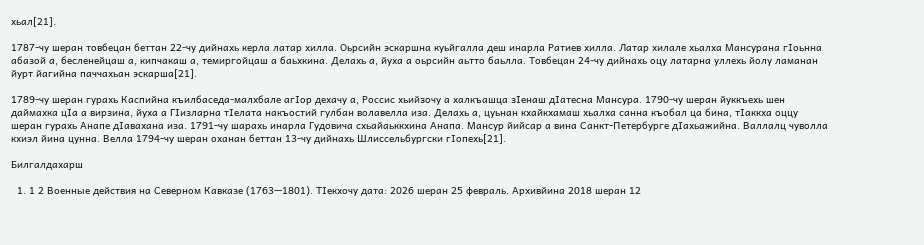хьал[21].

1787-чу шеран товбецан беттан 22-чу дийнахь керла латар хилла. Оьрсийн эскаршна куьйгалла деш инарла Ратиев хилла. Латар хилале хьалха Мансурана гӀоьнна абазой а, бесленейцаш а, кипчакаш а, темиргойцаш а баьхкина. Делахь а, йуха а оьрсийн аьтто баьлла. Товбецан 24-чу дийнахь оцу латарна уллехь йолу ламанан йурт йагийна паччахьан эскарша[21].

1789-чу шеран гурахь Каспийна къилбаседа-малхбале агӀор дехачу а, Россис хьийзочу а халкъашца зӀенаш дӀатесна Мансура. 1790-чу шеран йуккъехь шен даймахка цӀа а вирзина, йуха а ГӀизларна тӀелата накъостий гулбан волавелла иза. Делахь а, цуьнан кхайкхамаш хьалха санна къобал ца бина, тӀаккха оццу шеран гурахь Анапе дӀавахана иза. 1791-чу шарахь инарла Гудовича схьайаьккхина Анапа. Мансур йийсар а вина Санкт-Петербурге дӀахьажийна. Валлалц чуволла кхиэл йина цунна. Велла 1794-чу шеран оханан беттан 13-чу дийнахь Шлиссельбургски гӀопехь[21].

Билгалдахарш

  1. 1 2 Военные действия на Северном Кавказе (1763—1801). ТӀекхочу дата: 2026 шеран 25 февраль. Архивйина 2018 шеран 12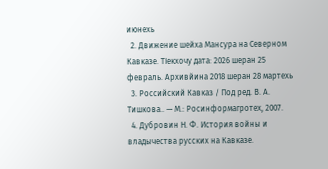июнехь
  2. Движение шейха Мансура на Северном Кавказе. ТӀекхочу дата: 2026 шеран 25 февраль. Архивйина 2018 шеран 28 мартехь
  3. Российский Кавказ / Под ред. В. А. Тишкова.. — М.: Росинформагротех, 2007.
  4. Дубровин Н. Ф. История войны и владычества русских на Кавказе.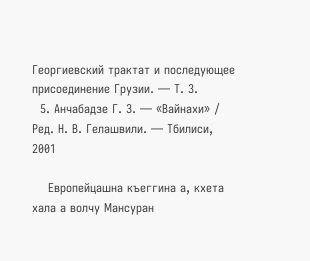Георгиевский трактат и последующее присоединение Грузии. — Т. 3.
  5. Анчабадзе Г. З. — «Вайнахи» / Ред. Н. В. Гелашвили. — Тбилиси, 2001

    Европейцашна къеггина а, кхета хала а волчу Мансуран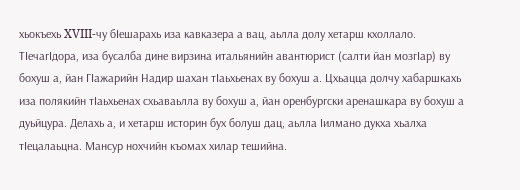хьокъехь XVIII-чу бӀешарахь иза кавказера а вац, аьлла долу хетарш кхоллало. ТӀечагӀдора, иза бусалба дине вирзина итальянийн авантюрист (салти йан мозгӀар) ву бохуш а, йан ГӀажарийн Надир шахан тӀаьхьенах ву бохуш а. Цхьацца долчу хабаршкахь иза полякийн тӀаьхьенах схьаваьлла ву бохуш а, йан оренбургски аренашкара ву бохуш а дуьйцура. Делахь а, и хетарш историн бух болуш дац, аьлла Ӏилмано дукха хьалха тӀецалаьцна. Мансур нохчийн къомах хилар тешийна.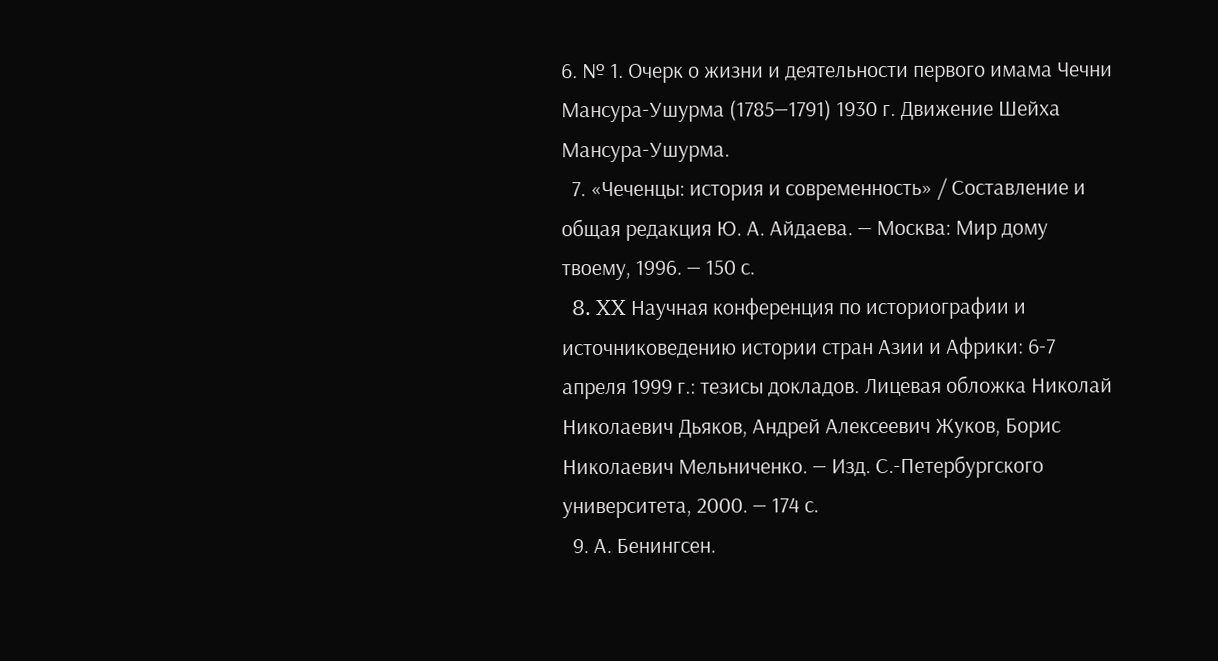6. № 1. Очерк о жизни и деятельности первого имама Чечни Мансура-Ушурма (1785—1791) 1930 г. Движение Шейха Мансура-Ушурма.
  7. «Чеченцы: история и современность» / Составление и общая редакция Ю. А. Айдаева. — Москва: Мир дому твоему, 1996. — 150 с.
  8. XX Научная конференция по историографии и источниковедению истории стран Азии и Африки: 6-7 апреля 1999 г.: тезисы докладов. Лицевая обложка Николай Николаевич Дьяков, Андрей Алексеевич Жуков, Борис Николаевич Мельниченко. — Изд. С.-Петербургского университета, 2000. — 174 с.
  9. А. Бенингсен.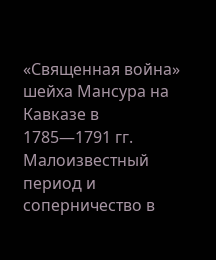«Священная война» шейха Мансура на Кавказе в 1785—1791 гг. Малоизвестный период и соперничество в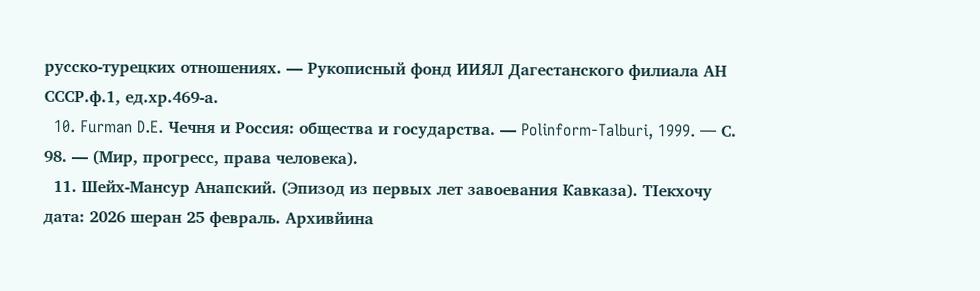русско-турецких отношениях. — Рукописный фонд ИИЯЛ Дагестанского филиала АН СССР.ф.1, ед.хр.469-а.
  10. Furman D.E. Чечня и Россия: общества и государства. — Polinform-Talburi, 1999. — С. 98. — (Мир, прогресс, права человека).
  11. Шейх-Мансур Анапский. (Эпизод из первых лет завоевания Кавказа). ТӀекхочу дата: 2026 шеран 25 февраль. Архивйина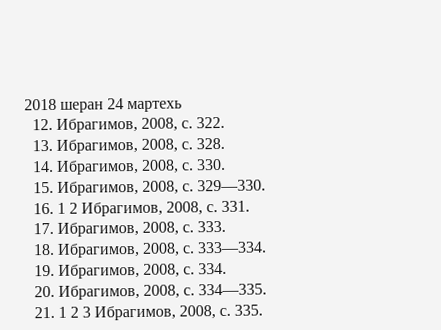2018 шеран 24 мартехь
  12. Ибрагимов, 2008, с. 322.
  13. Ибрагимов, 2008, с. 328.
  14. Ибрагимов, 2008, с. 330.
  15. Ибрагимов, 2008, с. 329—330.
  16. 1 2 Ибрагимов, 2008, с. 331.
  17. Ибрагимов, 2008, с. 333.
  18. Ибрагимов, 2008, с. 333—334.
  19. Ибрагимов, 2008, с. 334.
  20. Ибрагимов, 2008, с. 334—335.
  21. 1 2 3 Ибрагимов, 2008, с. 335.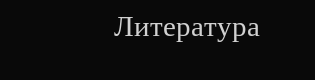Литература